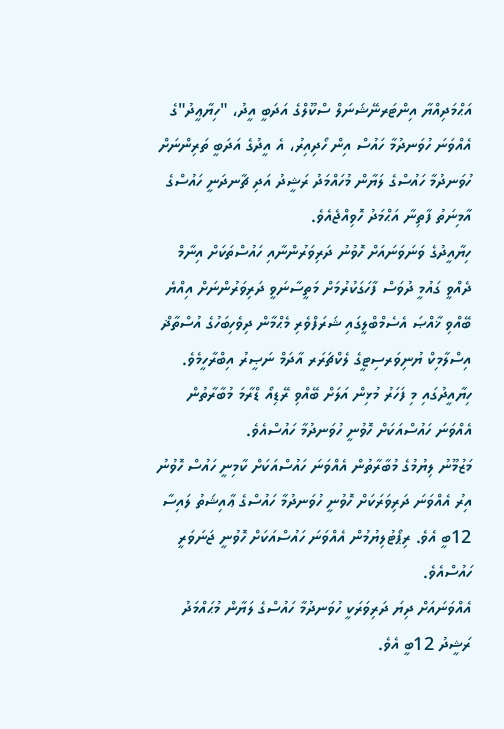އަޙްމަދިއްޔާ އިންޓަރނޭޝަނަލް ސްކޫލްގެ އަދަބީ އީދު، "ހިޔާޢީދު"ގެ އެއްވަނަ ހުވަނދުމާ ހައުސް އިން ހޯދިއިރު، އެ އީދުގެ އަދަބީ ތަރިންނަށް ހުވަނދުމާ ހައުސްގެ ލަޔާން މުހައްމަދު ރަޝީދު އަދި ޗާނދަނީ ހައުސްގެ އާމިނަތު ފާތިނާ އަޙްމަދު ހޮވިއްޖެއެވެ.
ހިޔާއީދުގެ ވަނަވަނައަށް ހޮވުނު ދަރިވަރުންނާއި ހައުސްތަކަށް އިނާމް ދެއްވީ ގައުމީ ދުވަސް ފާހަގަކުރުމަށް މަތީސާނަވީ ދަރިވަރުންނަށް އިއްޔެ ބޭއްވި ޚާއްޞަ އެސެމްބްލީގައި ޝަރަފްވެރި މެޙްމާން ދިވެހިބަހުގެ އުސްތާޛް އިސްލާމިކް ޔުނިވަރސިޓީގެ ލެކްޗަރަރ އާދަމް ނަޞީރު އިބްރާހީމެވެ.
ހިޔާއީދުގައި މި ފަހަރު މުޅިން އަލަށް ބޭއްވި ރޭޑިއޯ ޑްރާމަ މުބާރާތުން އެއްވަނަ ހައުސްއަކަށް ހޮވުނީ ހުވަނދުމާ ހައުސްއެވެ.
މަޒުމޫނު ލިޔުމުގެ މުބާރާތުން އެއްވަނަ ހައުސްއަކަށް ކާމިނީ ހައުސް ހޮވުނު އިރު އެއްވަނަ ދަރިވަރަކަށް ހޮވުނީ ހުވަނދުމާ ހައުސްގެ ޢާއިޝަތު ލައިސާ 12ބީ އެވެ. ރިޕޯޓުލިޔުމުން އެއްވަނަ ހައުސްއަކަށް ހޮވުނީ ޖަނަވަރީ ހައުސްއެވެ.
އެއްވަނައަށް ދިޔަ ދަރިވަރަކީ ހުވަނދުމާ ހައުސްގެ ލަޔާން މުޙައްމަދު ރަޝީދު 12ބީ އެވެ.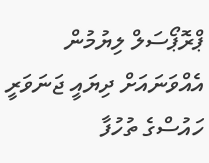ޕްރޮޕޯސަލް ލިޔުމުން އެއްވަނައަށް ދިޔައީ ޖަނަވަރީ ހައުސްގެ ތުހުފާ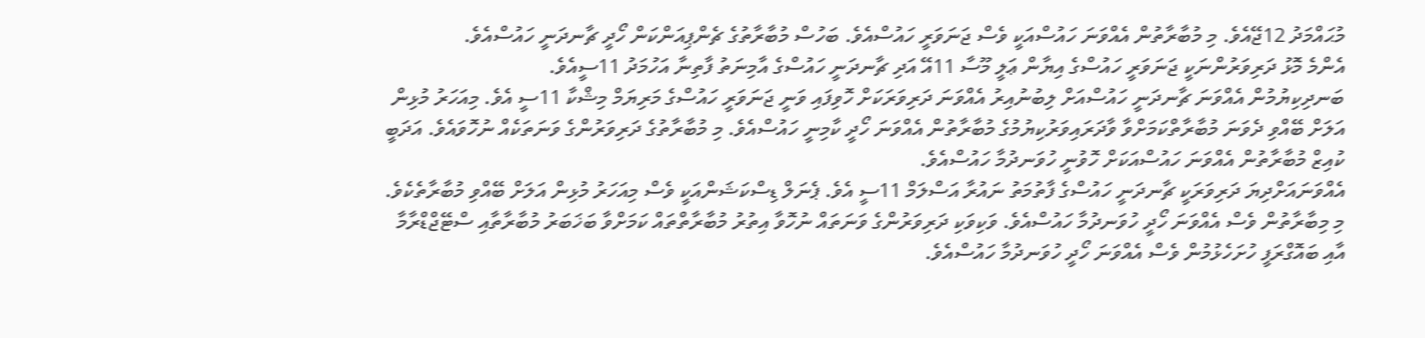މުޙައްމަދު 12ޖޭއެވެ. މި މުބާރާތުން އެއްވަނަ ހައުސްއަކީ ވެސް ޖަނަވަރީ ހައުސްއެވެ. ބަހުސް މުބާރާތުގެ ޗެންޕިއަންކަން ހޯދީ ޗާނދަނީ ހައުސްއެވެ.
އެންމެ މޮޅު ދަރިވަރުންނަކީ ޖަނަވަރީ ހައުސްގެ އިޔާން ޢަލީ މޫސާ 11އޭ އަދި ޗާނދަނީ ހައުސްގެ އާމިނަތު ފާތިނާ އަހުމަދު 11ސީއެވެ.
ބަނދިކިޔުމުން އެއްވަނަ ޗާނދަނީ ހައުސްއަށް ލިބުނުއިރު އެއްވަނަ ދަރިވަރަކަށް ހޮވިފައި ވަނީ ޖަނަވަރީ ހައުސްގެ މަރިޔަމް މިޝްކާ 11ސީ އެވެ. މިއަހަރު މުޅިން އަލަށް ބޭއްވި ދެވަނަ މުބާރާތްކަމަށްވާ ވާދަރައިވަރުކިޔުމުގެ މުބާރާތުން އެއްވަނަ ހޯދީ ކާމިނީ ހައުސްއެވެ. މި މުބާރާތުގެ ދަރިވަރުންގެ ވަނަތަކެއް ނުހޮވައެވެ. އަދަބީ ކުއިޒް މުބާރާތުން އެއްވަނަ ހައުސްއަކަށް ހޮވުނީ ހުވަނދުމާ ހައުސްއެވެ.
އެއްވަނައަށްދިޔަ ދަރިވަރަކީ ޗާނދަނީ ހައުސްގެ ފާތުމަތު ނައުރާ އަސްލަމް 11ސީ އެވެ. ޕެނަލް ޑިސްކަޝަންއަކީ ވެސް މިއަހަރު މުޅިން އަލަށް ބޭއްވި މުބާރާތެކެވެ. މި މިބާރާތުން ވެސް އެއްވަނަ ހޯދީ ހުވަނދުމާ ހައުސްއެވެ. ވަކިވަކި ދަރިވަރުންގެ ވަނަތައް ނުހޮވާ އިތުރު މުބާރާތްތައް ކަމަށްވާ ބަޚަބަރު މުބާރާތާއި ސްޓޭޖްޑްރާމާ އާއި ބައޮގްރަފީ ހުށަހެޅުމުން ވެސް އެއްވަނަ ހޯދީ ހުވަނދުމާ ހައުސްއެވެ.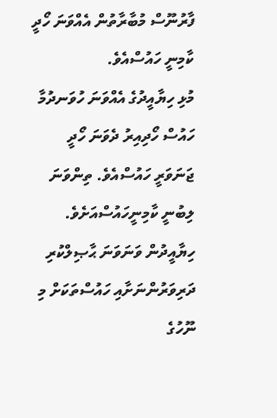ފާރުނޫސް މުބާރާތުން އެއްވަނަ ހޯދީ ކާމިނީ ހައުސްއެވެ.
މުޅި ހިޔާއީދުގެ އެއްވަނަ ހުވަނދުމާ ހައުސް ހޯދިއިރު ދެވަނަ ހޯދީ ޖަނަވަރީ ހައުސްއެވެ. ތިންވަނަ ލިބުނީ ކާމިނީހައުސްއަށެވެ.
ހިޔާއީދުން ވަނަވަނަ ޙާޞިލްކުރި ދަރިވަރުންނަށާއި ހައުސްތަކަށް މި ނޫހުގެ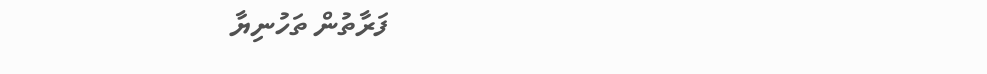ފަރާތުން ތަހުނިޔާ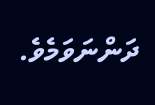ދަންނަވަމެވެ.